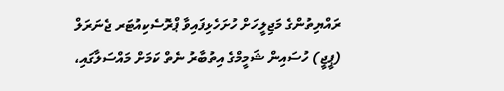ރައްޔިތުންގެ މަޖިލީހަށް ހުށަހެޅިފައިވާ ޕްރޮސެކިއުޓަރ ޖެނަރަލް (ޕީޖީ) ހުސައިން ޝަމީމްގެ އިތުބާރު ނެތް ކަމަށް މައްސަލާގައި،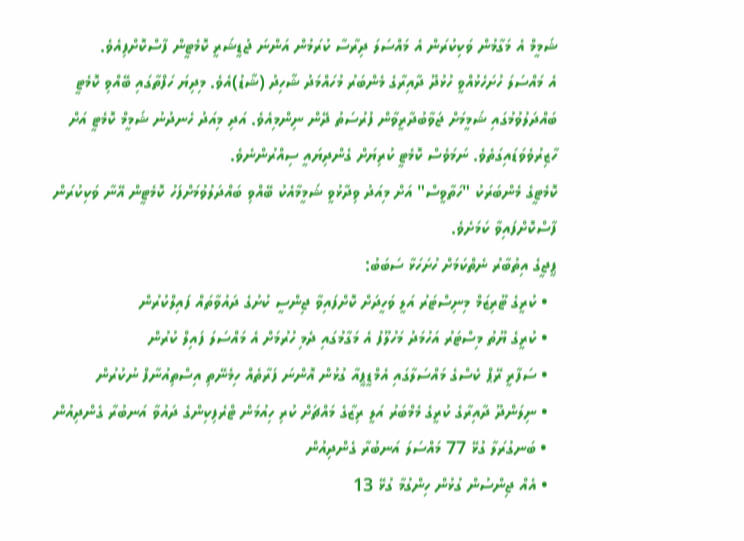ޝަމީމް އެ މަގާމުން ވަކިކުރަން އެ މައްސަލަ ދިރާސާ ކުރަމުން އަންނަ ޖުޑީޝަރީ ކޮމެޓީން ފާސްކޮށްފިއެވެ.
އެ މައްސަލަ ހުށަހެޅުއްވީ ހުޅުދޫ ދާއިރާގެ މެންބަރު މުހައްމަދު ޝާހިދު (ޝާޑު)އެވެ. މިދިޔަ ހަފްތާގައި ބޭއްވި ކޮމެޓީ ބައްދަލުވުމުގައި ޝަމީމަށް ޖަވާބުދާރީވާން ފުރުސަތު ދޭން ނިންމިއެވެ. އަދި މިއަދު ހެނދުނު ޝަމީމް ކޮމެޓީ އަށް ހާޒިރުވެވަޑައިގަތެވެ. ނަމަވެސް ކޮމެޓީ ކުރިޔަށް ގެންދިޔައީ ސިއްރުންނެވެ.
ކޮމެޓީގެ މެންބަރަކު "ހަތާވީސް" އަށް މިއަދު ވިދާޅުވީ ޝަމީމާއެކު ބޭއްވި ބައްދަލުވުމަށްފަހު ކޮމެޓީން އޭނާ ވަކިކުރަން ފާސްކޮށްފައިވާ ކަމަށެވެ.
ޕީޖީގެ އިތުބާރު ނެތްކަމަށް ހުށަހަޅާ ސަބަބު:
  • ކުރީގެ ޓޫރިޒަމް މިނިސްޓަރު އަލީ ވަހީދަށް ކޮށްފައިވާ ޖިންސީ ކުށުގެ ދައުވާތައް ފައިލްކުރުން
  • ކުރީގެ ޔޫތު މިސްޓަރު އަހުމަދު މަހުލޫފު އެ މަގާމުގައި ދެމި ހުރުމަށް އެ މައްސަލަ ފައިލް ކުރުން
  • ސަފާރީ ރޭޕް ކެސްގެ މައްސަލާގައި އެމްޑީޕީއާ ގުޅުން އޮންނަ ފަރާތެއް ހިމެނޭތި އިސްތިއުނާފް ނުކުރުން
  • ނިލަންދޫ ދާއިރާގެ ކުރީގެ މެމްބަރު އަލީ ރިޒާގެ މައްޗަށް ކުރި ހިއުމަން ޓްރެފިކިންގެ ދައުވާ އަނބުރާ ގެންދިއުން
  • ބަނގުރަލާ ގުޅޭ 77 މައްސަލަ އަނބުރާ ގެންދިއުން
  • އެއް ޖިންސުން ގުޅުން ހިންގުމާ ގުޅޭ 13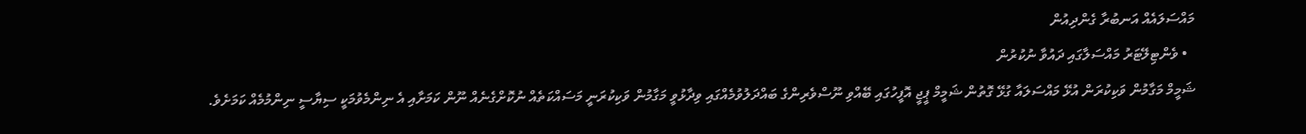މައްސަލައެއް އަނބުރާ ގެންދިއުން
  • ވެންޓިލޭޓަރު މައްސަލާގައި ދައުވާ ނުކުރުން
ޝަމީމް މަގާމުން ވަކިކުރަން އުޅޭ މައްސަލައާ ގުޅޭ ގޮތުން ޝަމީމް ޕީޖީ އޮފީހުގައި ބޭއްވި ނޫސްވެރިންގެ ބައްދަލުވުމެއްގައި ވިދާޅުވީ މަގާމުން ވަކިކުރަނީ މަސައްކަތެއް ނުކޮށްގެނެއް ނޫން ކަމަށާއި އެ ނިންމެވުމަކީ ސިޔާސީ ނިންމުމެއް ކަމަށެވެ.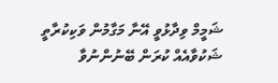ޝަމީމް ވިދާޅުވީ އޭނާ މަގާމުން ވަކިކުރާތީ ޝަކުވާއެއް ކުރަން ބޭނުންނުވާ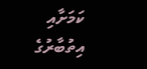ކަމަށާއި އިތުބާރުގެ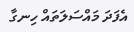އެފަދަ މައްސަލަތައް ހިނގާ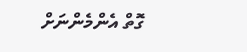ގޮތް އެންމެންނަށް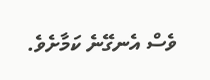ވެސް އެނގޭނެ ކަމާށެވެ.